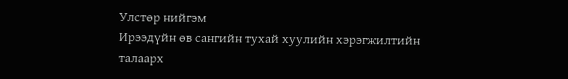Улстөр нийгэм
Ирээдүйн өв сангийн тухай хуулийн хэрэгжилтийн талаарх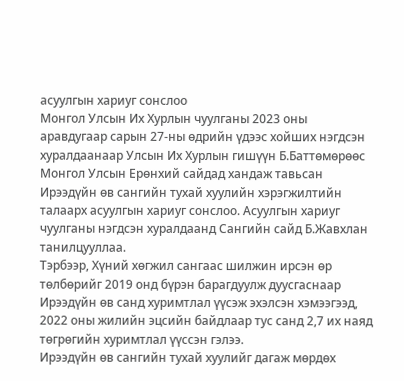асуулгын хариуг сонслоо
Монгол Улсын Их Хурлын чуулганы 2023 оны аравдугаар сарын 27-ны өдрийн үдээс хойших нэгдсэн хуралдаанаар Улсын Их Хурлын гишүүн Б.Баттөмөрөөс Монгол Улсын Ерөнхий сайдад хандаж тавьсан Ирээдүйн өв сангийн тухай хуулийн хэрэгжилтийн талаарх асуулгын хариуг сонслоо. Асуулгын хариуг чуулганы нэгдсэн хуралдаанд Сангийн сайд Б.Жавхлан танилцууллаа.
Тэрбээр, Хүний хөгжил сангаас шилжин ирсэн өр төлбөрийг 2019 онд бүрэн барагдуулж дуусгаснаар Ирээдүйн өв санд хуримтлал үүсэж эхэлсэн хэмээгээд, 2022 оны жилийн эцсийн байдлаар тус санд 2,7 их наяд төгрөгийн хуримтлал үүссэн гэлээ.
Ирээдүйн өв сангийн тухай хуулийг дагаж мөрдөх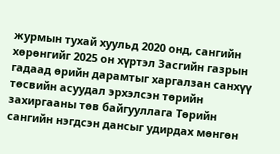журмын тухай хуульд 2020 онд, сангийн хөрөнгийг 2025 он хүртэл Засгийн газрын гадаад өрийн дарамтыг харгалзан санхүү төсвийн асуудал эрхэлсэн төрийн захиргааны төв байгууллага Төрийн сангийн нэгдсэн дансыг удирдах мөнгөн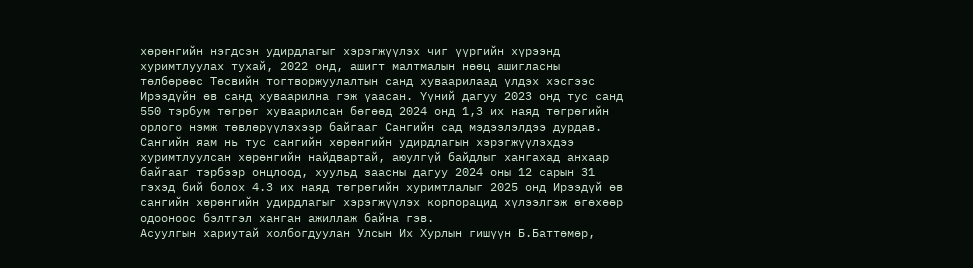хөрөнгийн нэгдсэн удирдлагыг хэрэгжүүлэх чиг үүргийн хүрээнд хуримтлуулах тухай, 2022 онд, ашигт малтмалын нөөц ашигласны төлбөрөөс Төсвийн тогтворжуулалтын санд хуваарилаад үлдэх хэсгээс Ирээдүйн өв санд хуваарилна гэж үаасан. Үүний дагуу 2023 онд тус санд 550 тэрбум төгрөг хуваарилсан бөгөөд 2024 онд 1,3 их наяд төгрөгийн орлого нэмж төвлөрүүлэхээр байгааг Сангийн сад мэдээлэлдээ дурдав.
Сангийн яам нь тус сангийн хөрөнгийн удирдлагын хэрэгжүүлэхдээ хуримтлуулсан хөрөнгийн найдвартай, аюулгүй байдлыг хангахад анхаар байгааг тэрбээр онцлоод, хуульд заасны дагуу 2024 оны 12 сарын 31 гэхэд бий болох 4.3 их наяд төгрөгийн хуримтлалыг 2025 онд Ирээдүй өв сангийн хөрөнгийн удирдлагыг хэрэгжүүлэх корпорацид хүлээлгэж өгөхөөр одооноос бэлтгэл ханган ажиллаж байна гэв.
Асуулгын хариутай холбогдуулан Улсын Их Хурлын гишүүн Б.Баттөмөр,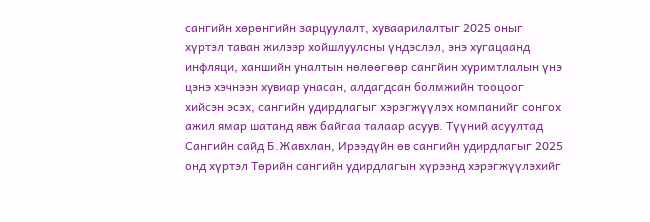сангийн хөрөнгийн зарцуулалт, хуваарилалтыг 2025 оныг хүртэл таван жилээр хойшлуулсны үндэслэл, энэ хугацаанд инфляци, ханшийн уналтын нөлөөгөөр сангйин хуримтлалын үнэ цэнэ хэчнээн хувиар унасан, алдагдсан болмжийн тооцоог хийсэн эсэх, сангийн удирдлагыг хэрэгжүүлэх компанийг сонгох ажил ямар шатанд явж байгаа талаар асуув. Түүний асуултад Сангийн сайд Б.Жавхлан, Ирээдүйн өв сангийн удирдлагыг 2025 онд хүртэл Төрийн сангийн удирдлагын хүрээнд хэрэгжүүлэхийг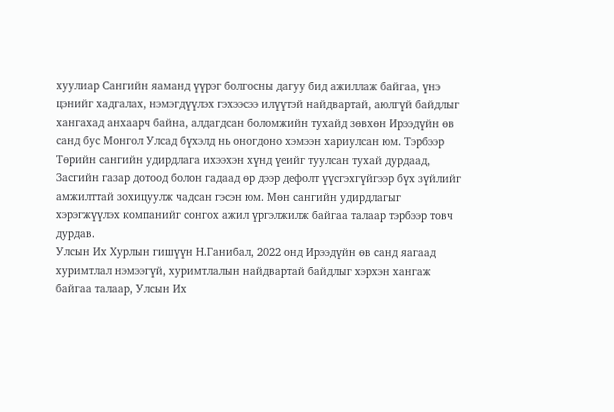хуулиар Сангийн яаманд үүрэг болгосны дагуу бид ажиллаж байгаа, үнэ цэнийг хадгалах, нэмэгдүүлэх гэхээсээ илүүтэй найдвартай, аюлгүй байдлыг хангахад анхаарч байна, алдагдсан боломжийн тухайд зөвхөн Ирээдүйн өв санд бус Монгол Улсад бүхэлд нь оногдоно хэмээн хариулсан юм. Тэрбээр Төрийн сангийн удирдлага ихээхэн хүнд үеийг туулсан тухай дурдаад, Засгийн газар дотоод болон гадаад өр дээр дефолт үүсгэхгүйгээр бүх зүйлийг амжилттай зохицуулж чадсан гэсэн юм. Мөн сангийн удирдлагыг хэрэгжүүлэх компанийг сонгох ажил үргэлжилж байгаа талаар тэрбээр товч дурдав.
Улсын Их Хурлын гишүүн Н.Ганибал, 2022 онд Ирээдүйн өв санд яагаад хуримтлал нэмээгүй, хуримтлалын найдвартай байдлыг хэрхэн хангаж байгаа талаар, Улсын Их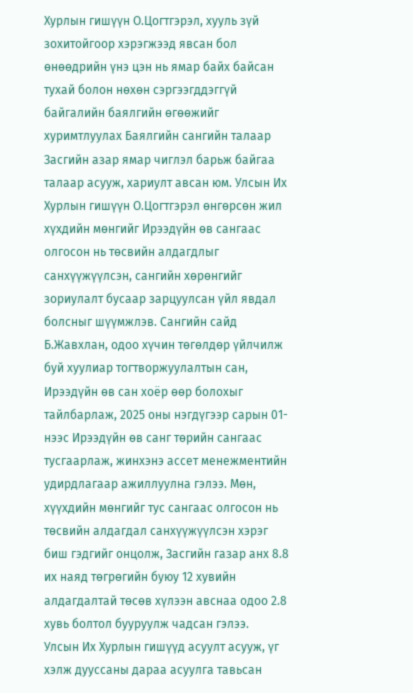Хурлын гишүүн О.Цогтгэрэл, хууль зүй зохитойгоор хэрэгжээд явсан бол өнөөдрийн үнэ цэн нь ямар байх байсан тухай болон нөхөн сэргээгддэггүй байгалийн баялгийн өгөөжийг хуримтлуулах Баялгийн сангийн талаар Засгийн азар ямар чиглэл барьж байгаа талаар асууж, хариулт авсан юм. Улсын Их Хурлын гишүүн О.Цогтгэрэл өнгөрсөн жил хүхдийн мөнгийг Ирээдүйн өв сангаас олгосон нь төсвийн алдагдлыг санхүүжүүлсэн, сангийн хөрөнгийг зориулалт бусаар зарцуулсан үйл явдал болсныг шүүмжлэв. Сангийн сайд Б.Жавхлан, одоо хүчин төгөлдөр үйлчилж буй хуулиар тогтворжуулалтын сан, Ирээдүйн өв сан хоёр өөр болохыг тайлбарлаж, 2025 оны нэгдүгээр сарын 01-нээс Ирээдүйн өв санг төрийн сангаас тусгаарлаж, жинхэнэ ассет менежментийн удирдлагаар ажиллуулна гэлээ. Мөн, хүүхдийн мөнгийг тус сангаас олгосон нь төсвийн алдагдал санхүүжүүлсэн хэрэг биш гэдгийг онцолж, Засгийн газар анх 8.8 их наяд төгрөгийн буюу 12 хувийн алдагдалтай төсөв хүлээн авснаа одоо 2.8 хувь болтол бууруулж чадсан гэлээ.
Улсын Их Хурлын гишүүд асуулт асууж, үг хэлж дууссаны дараа асуулга тавьсан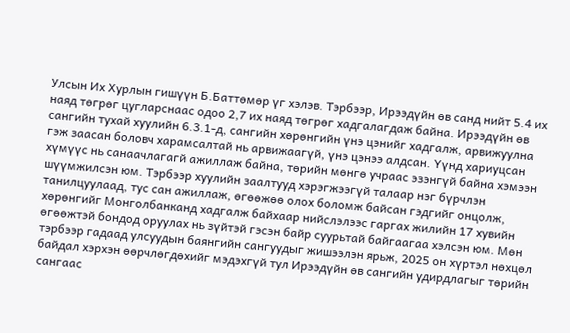Улсын Их Хурлын гишүүн Б.Баттөмөр үг хэлэв. Тэрбээр, Ирээдүйн өв санд нийт 5.4 их наяд төгрөг цугларснаас одоо 2,7 их наяд төгрөг хадгалагдаж байна. Ирээдүйн өв сангийн тухай хуулийн 6.3.1-д, сангийн хөрөнгийн үнэ цэнийг хадгалж, арвижуулна гэж заасан боловч харамсалтай нь арвижаагүй, үнэ цэнээ алдсан. Үүнд хариуцсан хүмүүс нь санаачлагагй ажиллаж байна, төрийн мөнгө учраас эзэнгүй байна хэмээн шүүмжилсэн юм. Тэрбээр хуулийн заалтууд хэрэгжээгүй талаар нэг бүрчлэн танилцуулаад, тус сан ажиллаж, өгөөжөө олох боломж байсан гэдгийг онцолж, хөрөнгийг Монголбанканд хадгалж байхаар нийслэлээс гаргах жилийн 17 хувийн өгөөжтэй бондод оруулах нь зүйтэй гэсэн байр суурьтай байгаагаа хэлсэн юм. Мөн тэрбээр гадаад улсуудын баянгийн сангуудыг жишээлэн ярьж, 2025 он хүртэл нөхцөл байдал хэрхэн өөрчлөгдөхийг мэдэхгүй тул Ирээдүйн өв сангийн удирдлагыг төрийн сангаас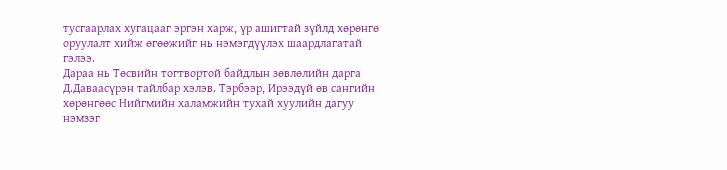тусгаарлах хугацааг эргэн харж, үр ашигтай зүйлд хөрөнгө оруулалт хийж өгөөжийг нь нэмэгдүүлэх шаардлагатай гэлээ.
Дараа нь Төсвийн тогтвортой байдлын зөвлөлийн дарга Д.Даваасүрэн тайлбар хэлэв. Тэрбээр, Ирээдүй өв сангийн хөрөнгөөс Нийгмийн халамжийн тухай хуулийн дагуу нэмзэг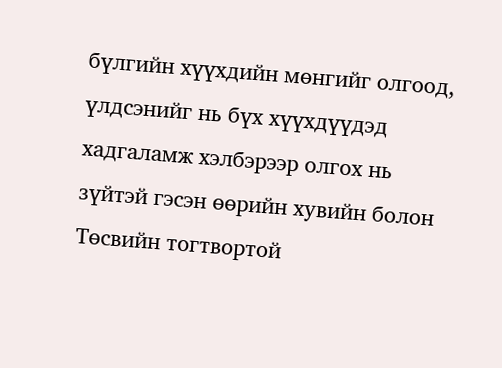бүлгийн хүүхдийн мөнгийг олгоод, үлдсэнийг нь бүх хүүхдүүдэд хадгаламж хэлбэрээр олгох нь зүйтэй гэсэн өөрийн хувийн болон Төсвийн тогтвортой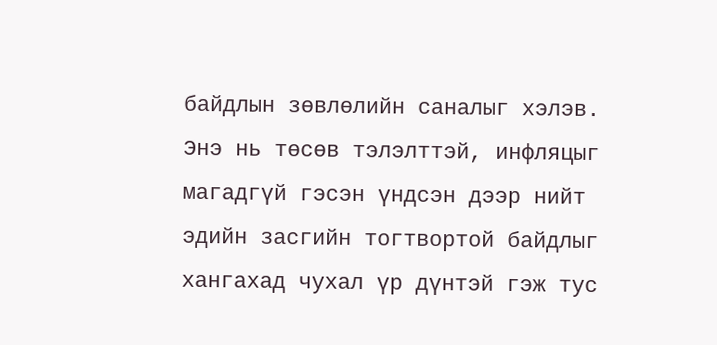байдлын зөвлөлийн саналыг хэлэв. Энэ нь төсөв тэлэлттэй, инфляцыг магадгүй гэсэн үндсэн дээр нийт эдийн засгийн тогтвортой байдлыг хангахад чухал үр дүнтэй гэж тус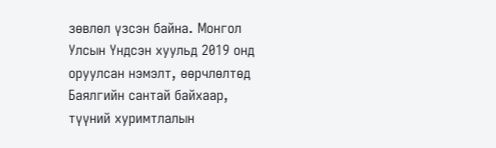зөвлөл үзсэн байна. Монгол Улсын Үндсэн хуульд 2019 онд оруулсан нэмэлт, өөрчлөлтөд Баялгийн сантай байхаар, түүний хуримтлалын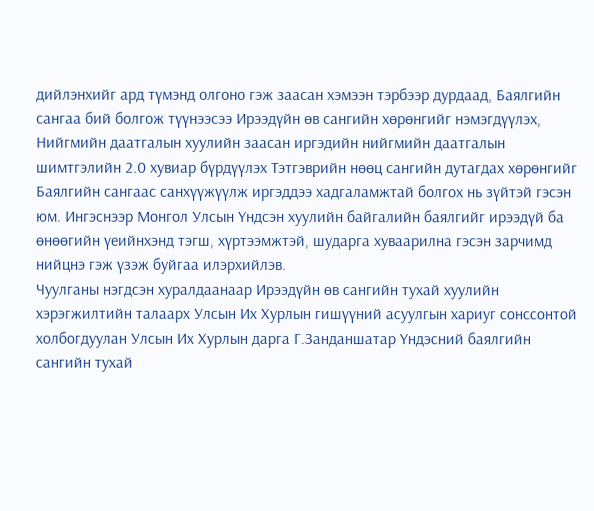дийлэнхийг ард түмэнд олгоно гэж заасан хэмээн тэрбээр дурдаад, Баялгийн сангаа бий болгож түүнээсээ Ирээдүйн өв сангийн хөрөнгийг нэмэгдүүлэх, Нийгмийн даатгалын хуулийн заасан иргэдийн нийгмийн даатгалын шимтгэлийн 2.0 хувиар бүрдүүлэх Тэтгэврийн нөөц сангийн дутагдах хөрөнгийг Баялгийн сангаас санхүүжүүлж иргэддээ хадгаламжтай болгох нь зүйтэй гэсэн юм. Ингэснээр Монгол Улсын Үндсэн хуулийн байгалийн баялгийг ирээдүй ба өнөөгийн үеийнхэнд тэгш, хүртээмжтэй, шударга хуваарилна гэсэн зарчимд нийцнэ гэж үзэж буйгаа илэрхийлэв.
Чуулганы нэгдсэн хуралдаанаар Ирээдүйн өв сангийн тухай хуулийн хэрэгжилтийн талаарх Улсын Их Хурлын гишүүний асуулгын хариуг сонссонтой холбогдуулан Улсын Их Хурлын дарга Г.Занданшатар Үндэсний баялгийн сангийн тухай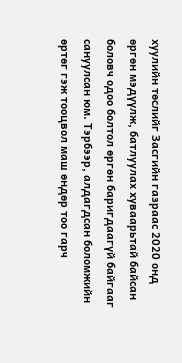хуулийн төслийг Засгийн газраас 2020 онд өргөн мэдүүлж, батлуулах хуваарьтай байсан боловч одоо болтол өргөн баригдаагүй байгааг сануулсан юм. Тэрбээр, алдагдсан боломжийн өртөг гэж тооцвол маш өндөр тоо гарч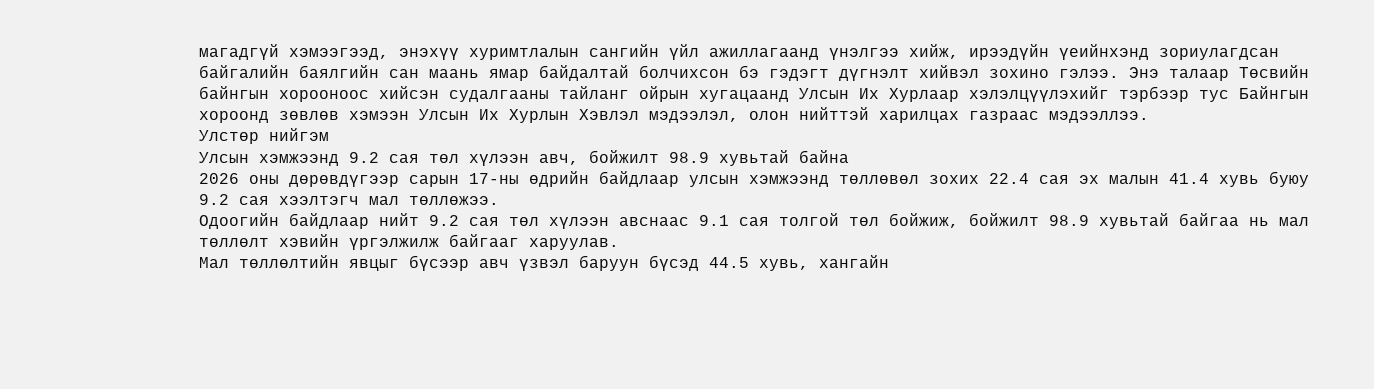магадгүй хэмээгээд, энэхүү хуримтлалын сангийн үйл ажиллагаанд үнэлгээ хийж, ирээдүйн үеийнхэнд зориулагдсан байгалийн баялгийн сан маань ямар байдалтай болчихсон бэ гэдэгт дүгнэлт хийвэл зохино гэлээ. Энэ талаар Төсвийн байнгын хорооноос хийсэн судалгааны тайланг ойрын хугацаанд Улсын Их Хурлаар хэлэлцүүлэхийг тэрбээр тус Байнгын хороонд зөвлөв хэмээн Улсын Их Хурлын Хэвлэл мэдээлэл, олон нийттэй харилцах газраас мэдээллээ.
Улстөр нийгэм
Улсын хэмжээнд 9.2 сая төл хүлээн авч, бойжилт 98.9 хувьтай байна
2026 оны дөрөвдүгээр сарын 17-ны өдрийн байдлаар улсын хэмжээнд төллөвөл зохих 22.4 сая эх малын 41.4 хувь буюу 9.2 сая хээлтэгч мал төллөжээ.
Одоогийн байдлаар нийт 9.2 сая төл хүлээн авснаас 9.1 сая толгой төл бойжиж, бойжилт 98.9 хувьтай байгаа нь мал төллөлт хэвийн үргэлжилж байгааг харуулав.
Мал төллөлтийн явцыг бүсээр авч үзвэл баруун бүсэд 44.5 хувь, хангайн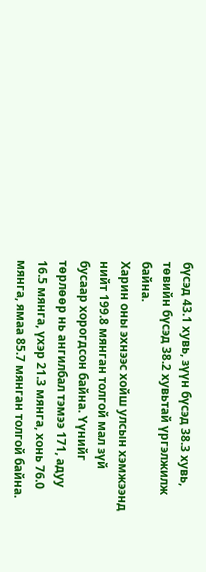бүсэд 43.1 хувь, зүүн бүсэд 38.3 хувь, төвийн бүсэд 38.2 хувьтай үргэлжилж байна.
Харин оны эхнээс хойш улсын хэмжээнд нийт 199.8 мянган толгой мал зүй бусаар хорогдсон байна. Үүнийг төрлөөр нь ангилбал тэмээ 171, адуу 16.5 мянга, үхэр 21.3 мянга, хонь 76.0 мянга, ямаа 85.7 мянган толгой байна.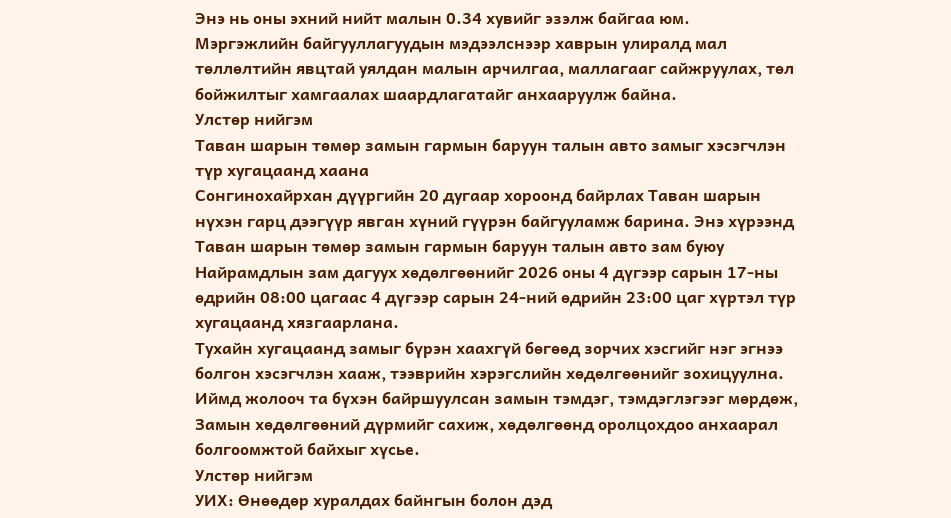Энэ нь оны эхний нийт малын 0.34 хувийг эзэлж байгаа юм.
Мэргэжлийн байгууллагуудын мэдээлснээр хаврын улиралд мал төллөлтийн явцтай уялдан малын арчилгаа, маллагааг сайжруулах, төл бойжилтыг хамгаалах шаардлагатайг анхааруулж байна.
Улстөр нийгэм
Таван шарын төмөр замын гармын баруун талын авто замыг хэсэгчлэн түр хугацаанд хаана
Сонгинохайрхан дүүргийн 20 дугаар хороонд байрлах Таван шарын нүхэн гарц дээгүүр явган хүний гүүрэн байгууламж барина. Энэ хүрээнд Таван шарын төмөр замын гармын баруун талын авто зам буюу Найрамдлын зам дагуух хөдөлгөөнийг 2026 оны 4 дүгээр сарын 17-ны өдрийн 08:00 цагаас 4 дүгээр сарын 24-ний өдрийн 23:00 цаг хүртэл түр хугацаанд хязгаарлана.
Тухайн хугацаанд замыг бүрэн хаахгүй бөгөөд зорчих хэсгийг нэг эгнээ болгон хэсэгчлэн хааж, тээврийн хэрэгслийн хөдөлгөөнийг зохицуулна. Иймд жолооч та бүхэн байршуулсан замын тэмдэг, тэмдэглэгээг мөрдөж, Замын хөдөлгөөний дүрмийг сахиж, хөдөлгөөнд оролцохдоо анхаарал болгоомжтой байхыг хүсье.
Улстөр нийгэм
УИХ: Өнөөдөр хуралдах байнгын болон дэд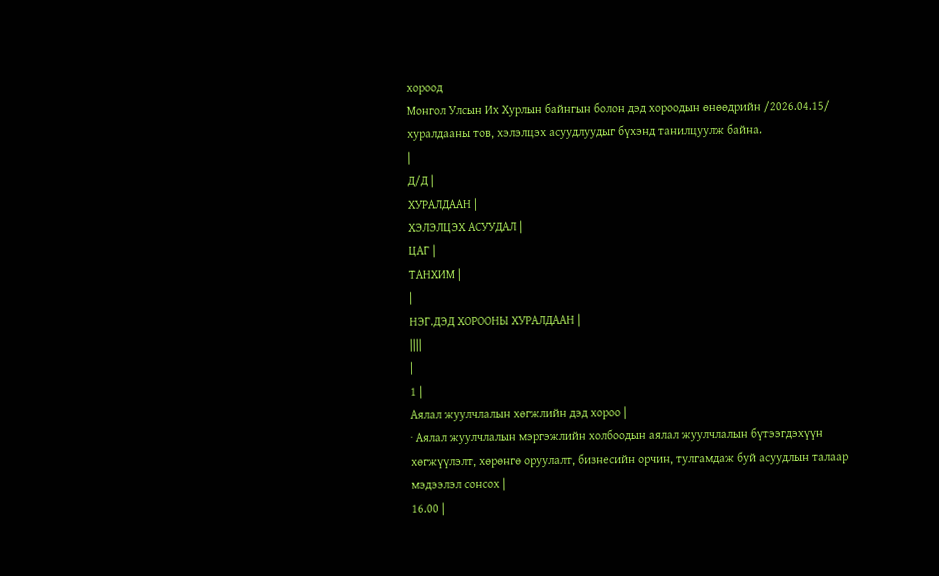хороод
Монгол Улсын Их Хурлын байнгын болон дэд хороодын өнөөдрийн /2026.04.15/ хуралдааны тов, хэлэлцэх асуудлуудыг бүхэнд танилцуулж байна.
|
Д/Д |
ХУРАЛДААН |
ХЭЛЭЛЦЭХ АСУУДАЛ |
ЦАГ |
ТАНХИМ |
|
НЭГ.ДЭД ХОРООНЫ ХУРАЛДААН |
||||
|
1 |
Аялал жуулчлалын хөгжлийн дэд хороо |
· Аялал жуулчлалын мэргэжлийн холбоодын аялал жуулчлалын бүтээгдэхүүн хөгжүүлэлт, хөрөнгө оруулалт, бизнесийн орчин, тулгамдаж буй асуудлын талаар мэдээлэл сонсох |
16.00 |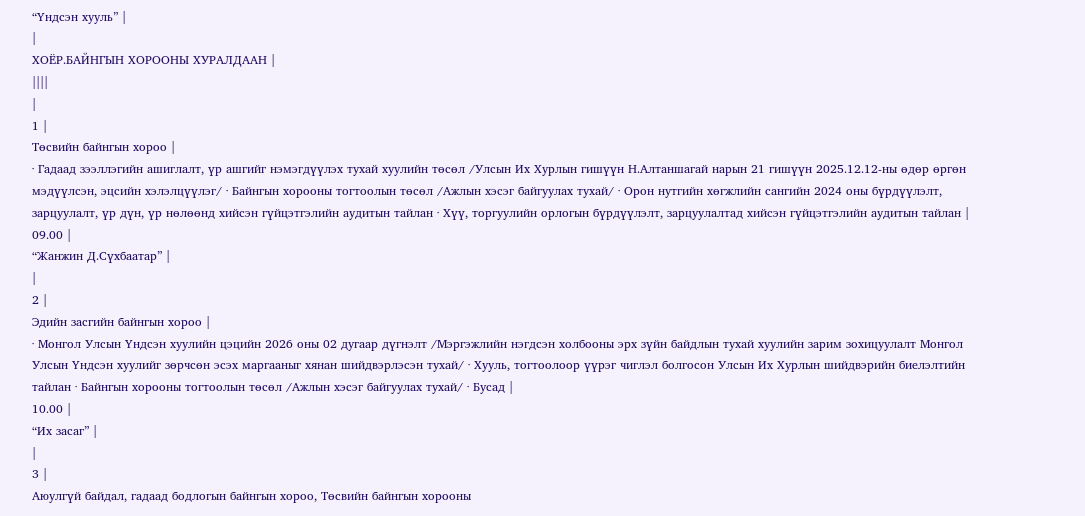“Үндсэн хууль” |
|
ХОЁР.БАЙНГЫН ХОРООНЫ ХУРАЛДААН |
||||
|
1 |
Төсвийн байнгын хороо |
· Гадаад зээллэгийн ашиглалт, үр ашгийг нэмэгдүүлэх тухай хуулийн төсөл /Улсын Их Хурлын гишүүн Н.Алтаншагай нарын 21 гишүүн 2025.12.12-ны өдөр өргөн мэдүүлсэн, эцсийн хэлэлцүүлэг/ · Байнгын хорооны тогтоолын төсөл /Ажлын хэсэг байгуулах тухай/ · Орон нутгийн хөгжлийн сангийн 2024 оны бүрдүүлэлт, зарцуулалт, үр дүн, үр нөлөөнд хийсэн гүйцэтгэлийн аудитын тайлан · Хүү, торгуулийн орлогын бүрдүүлэлт, зарцуулалтад хийсэн гүйцэтгэлийн аудитын тайлан |
09.00 |
“Жанжин Д.Сүхбаатар” |
|
2 |
Эдийн засгийн байнгын хороо |
· Монгол Улсын Үндсэн хуулийн цэцийн 2026 оны 02 дугаар дүгнэлт /Мэргэжлийн нэгдсэн холбооны эрх зүйн байдлын тухай хуулийн зарим зохицуулалт Монгол Улсын Үндсэн хуулийг зөрчсөн эсэх маргааныг хянан шийдвэрлэсэн тухай/ · Хууль, тогтоолоор үүрэг чиглэл болгосон Улсын Их Хурлын шийдвэрийн биелэлтийн тайлан · Байнгын хорооны тогтоолын төсөл /Ажлын хэсэг байгуулах тухай/ · Бусад |
10.00 |
“Их засаг” |
|
3 |
Аюулгүй байдал, гадаад бодлогын байнгын хороо, Төсвийн байнгын хорооны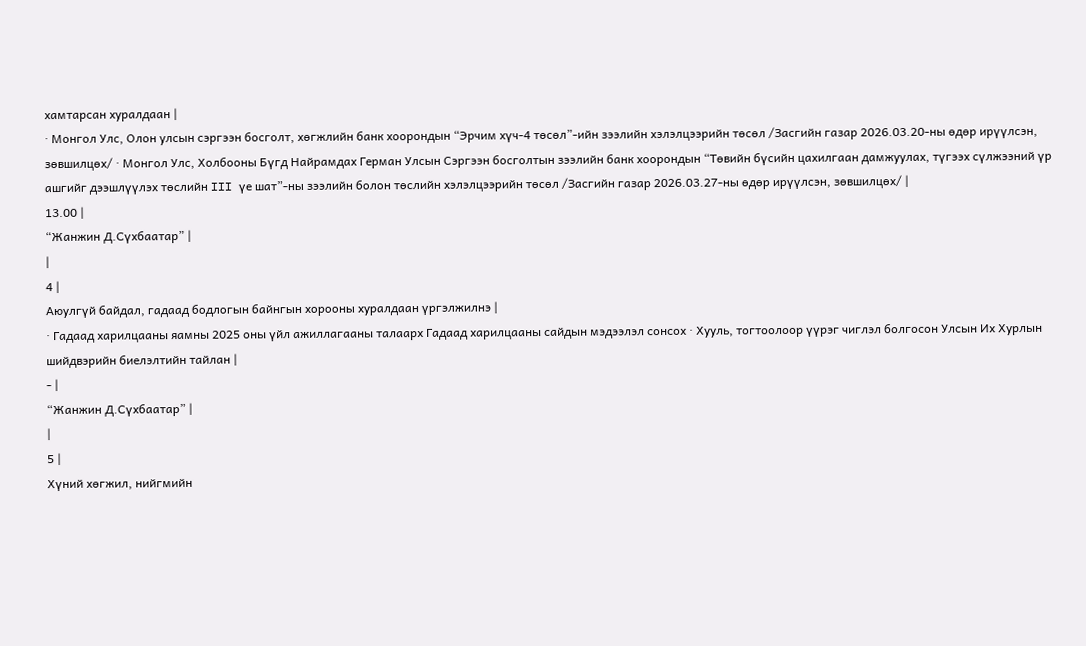хамтарсан хуралдаан |
· Монгол Улс, Олон улсын сэргээн босголт, хөгжлийн банк хоорондын “Эрчим хүч-4 төсөл”-ийн зээлийн хэлэлцээрийн төсөл /Засгийн газар 2026.03.20-ны өдөр ирүүлсэн, зөвшилцөх/ · Монгол Улс, Холбооны Бүгд Найрамдах Герман Улсын Сэргээн босголтын зээлийн банк хоорондын “Төвийн бүсийн цахилгаан дамжуулах, түгээх сүлжээний үр ашгийг дээшлүүлэх төслийн III үе шат”-ны зээлийн болон төслийн хэлэлцээрийн төсөл /Засгийн газар 2026.03.27-ны өдөр ирүүлсэн, зөвшилцөх/ |
13.00 |
“Жанжин Д.Сүхбаатар” |
|
4 |
Аюулгүй байдал, гадаад бодлогын байнгын хорооны хуралдаан үргэлжилнэ |
· Гадаад харилцааны яамны 2025 оны үйл ажиллагааны талаарх Гадаад харилцааны сайдын мэдээлэл сонсох · Хууль, тогтоолоор үүрэг чиглэл болгосон Улсын Их Хурлын шийдвэрийн биелэлтийн тайлан |
- |
“Жанжин Д.Сүхбаатар” |
|
5 |
Хүний хөгжил, нийгмийн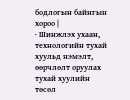бодлогын байнгын хороо |
· Шинжлэх ухаан, технологийн тухай хуульд нэмэлт, өөрчлөлт оруулах тухай хуулийн төсөл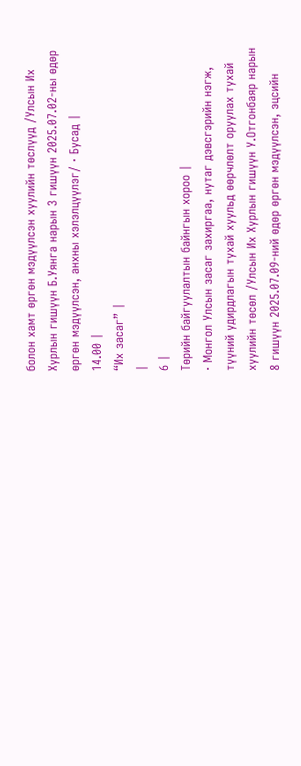болон хамт өргөн мэдүүлсэн хуулийн төслүүд /Улсын Их Хурлын гишүүн Б.Уянга нарын 3 гишүүн 2025.07.02-ны өдөр өргөн мэдүүлсэн, анхны хэлэлцүүлэг/ · Бусад |
14.00 |
“Их засаг” |
|
6 |
Төрийн байгуулалтын байнгын хороо |
· Монгол Улсын засаг захиргаа, нутаг дэвсгэрийн нэгж, түүний удирдлагын тухай хуульд өөрчлөлт оруулах тухай хуулийн төсөл /Улсын Их Хурлын гишүүн У.Отгонбаяр нарын 8 гишүүн 2025.07.09-ний өдөр өргөн мэдүүлсэн, эцсийн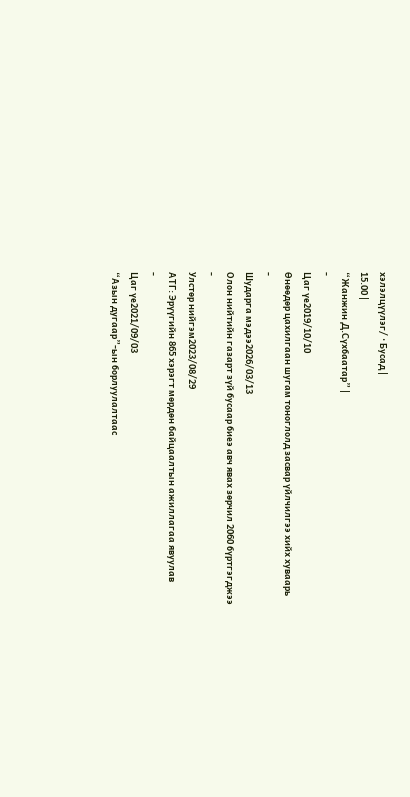хэлэлцүүлэг/ · Бусад |
15.00 |
“Жанжин Д.Сүхбаатар” |
-
Цаг үе2019/10/10
Өнөөдөр цахилгаан шугам тоноглолд засвар үйлчилгээ хийх хуваарь
-
Шударга мэдээ2026/03/13
Олон нийтийн газарт зүй бусаар биеэ авч явах зөрчил 2060 бүртгэгджээ
-
Улстөр нийгэм2023/08/29
АТГ: Эрүүгийн 865 хэрэгт мөрдөн байцаалтын ажиллагаа явуулав
-
Цаг үе2021/09/03
“Азын дугаар”-ын борлуулалтаас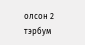олсон 2 тэрбум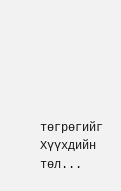төгрөгийг Хүүхдийн төл...